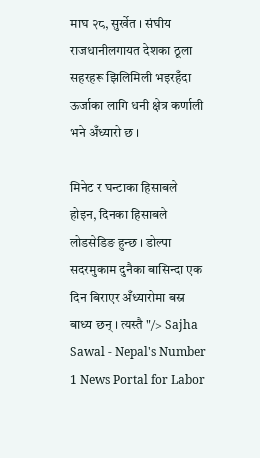माघ २८, सुर्खेत । संघीय राजधानीलगायत देशका ठूला सहरहरू झिलिमिली भइरहँदा ऊर्जाका लागि धनी क्षेत्र कर्णाली भने अँध्यारो छ ।

मिनेट र घन्टाका हिसाबले होइन, दिनका हिसाबले लोडसेडिङ हुन्छ । डोल्पा सदरमुकाम दुनैका बासिन्दा एक दिन बिराएर अँध्यारोमा बस्न बाध्य छन् । त्यस्तै "/> Sajha Sawal - Nepal's Number 1 News Portal for Labor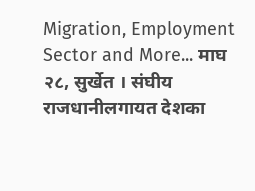Migration, Employment Sector and More... माघ २८, सुर्खेत । संघीय राजधानीलगायत देशका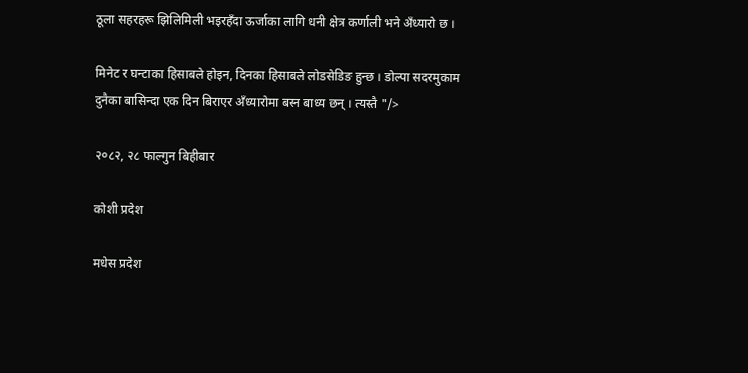ठूला सहरहरू झिलिमिली भइरहँदा ऊर्जाका लागि धनी क्षेत्र कर्णाली भने अँध्यारो छ ।

मिनेट र घन्टाका हिसाबले होइन, दिनका हिसाबले लोडसेडिङ हुन्छ । डोल्पा सदरमुकाम दुनैका बासिन्दा एक दिन बिराएर अँध्यारोमा बस्न बाध्य छन् । त्यस्तै "/>

२०८२, २८ फाल्गुन बिहीबार

कोशी प्रदेश

मधेस प्रदेश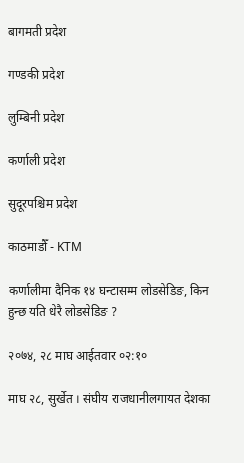बागमती प्रदेश

गण्डकी प्रदेश

लुम्बिनी प्रदेश

कर्णाली प्रदेश

सुदूरपश्चिम प्रदेश

काठमाडौँ - KTM

कर्णालीमा दैनिक १४ घन्टासम्म लोडसेडिङ, किन हुन्छ यति धेरै लोडसेडिङ ?

२०७४, २८ माघ आईतवार ०२:१०

माघ २८, सुर्खेत । संघीय राजधानीलगायत देशका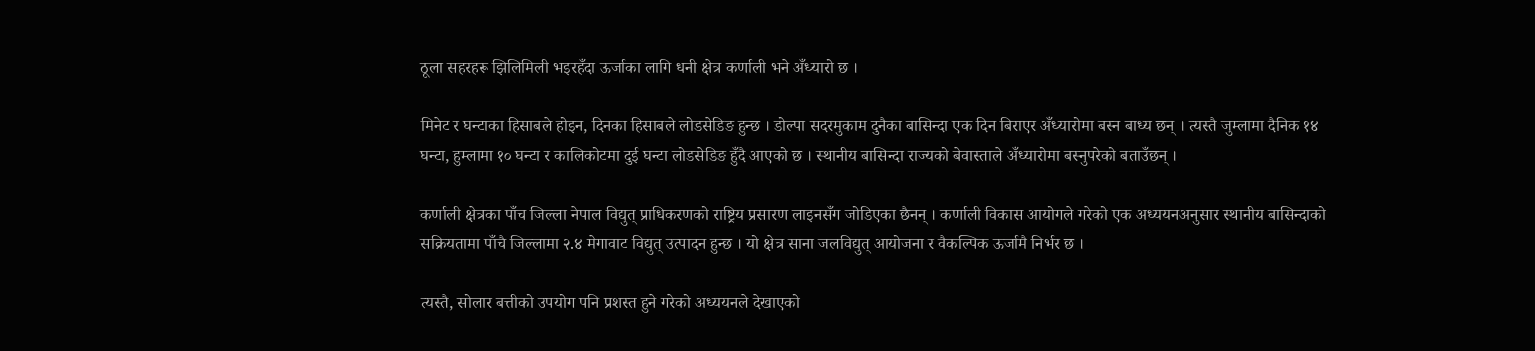ठूला सहरहरू झिलिमिली भइरहँदा ऊर्जाका लागि धनी क्षेत्र कर्णाली भने अँध्यारो छ ।

मिनेट र घन्टाका हिसाबले होइन, दिनका हिसाबले लोडसेडिङ हुन्छ । डोल्पा सदरमुकाम दुनैका बासिन्दा एक दिन बिराएर अँध्यारोमा बस्न बाध्य छन् । त्यस्तै जुम्लामा दैनिक १४ घन्टा, हुम्लामा १० घन्टा र कालिकोटमा दुई घन्टा लोडसेडिङ हुँदै आएको छ । स्थानीय बासिन्दा राज्यको बेवास्ताले अँध्यारोमा बस्नुपरेको बताउँछन् ।

कर्णाली क्षेत्रका पाँच जिल्ला नेपाल विद्युत् प्राधिकरणको राष्ट्रिय प्रसारण लाइनसँग जोडिएका छैनन् । कर्णाली विकास आयोगले गरेको एक अध्ययनअनुसार स्थानीय बासिन्दाको सक्रियतामा पाँचै जिल्लामा २.४ मेगावाट विद्युत् उत्पादन हुन्छ । यो क्षेत्र साना जलविद्युत् आयोजना र वैकल्पिक ऊर्जामै निर्भर छ ।

त्यस्तै, सोलार बत्तीको उपयोग पनि प्रशस्त हुने गरेको अध्ययनले देखाएको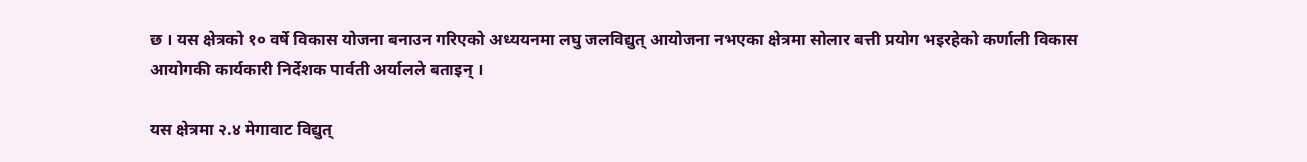छ । यस क्षेत्रको १० वर्षे विकास योजना बनाउन गरिएको अध्ययनमा लघु जलविद्युत् आयोजना नभएका क्षेत्रमा सोलार बत्ती प्रयोग भइरहेको कर्णाली विकास आयोगकी कार्यकारी निर्देशक पार्वती अर्यालले बताइन् ।

यस क्षेत्रमा २.४ मेगावाट विद्युत्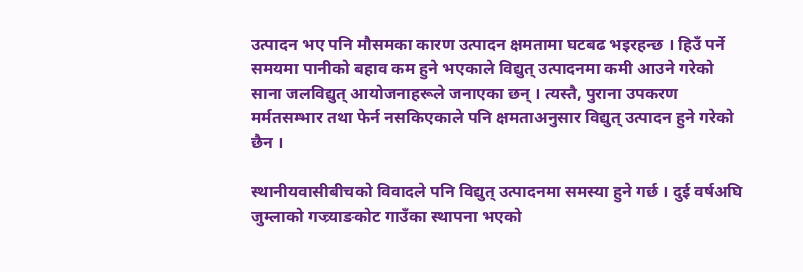उत्पादन भए पनि मौसमका कारण उत्पादन क्षमतामा घटबढ भइरहन्छ । हिउँ पर्ने समयमा पानीको बहाव कम हुने भएकाले विद्युत् उत्पादनमा कमी आउने गरेको साना जलविद्युत् आयोजनाहरूले जनाएका छन् । त्यस्तै, पुराना उपकरण मर्मतसम्भार तथा फेर्न नसकिएकाले पनि क्षमताअनुसार विद्युत् उत्पादन हुने गरेको छैन ।

स्थानीयवासीबीचको विवादले पनि विद्युत् उत्पादनमा समस्या हुने गर्छ । दुई वर्षअघि जुम्लाको गज्र्याङकोट गाउँका स्थापना भएको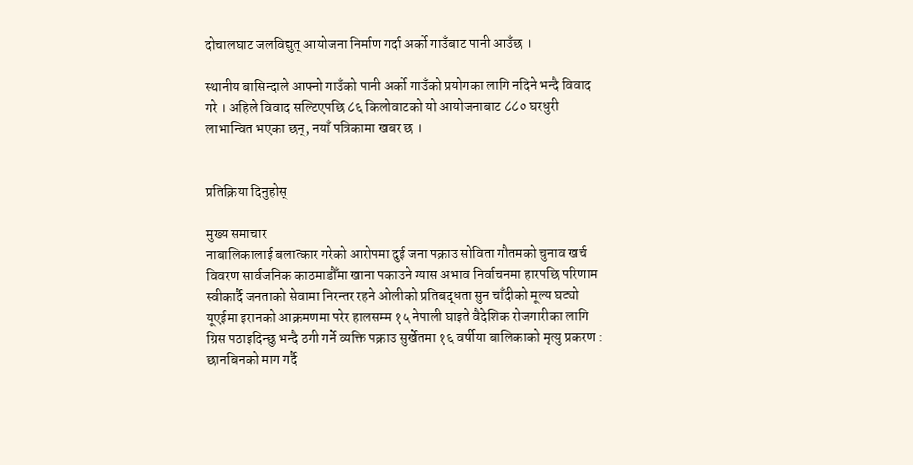दोचालघाट जलविद्युत् आयोजना निर्माण गर्दा अर्को गाउँबाट पानी आउँछ ।

स्थानीय बासिन्दाले आफ्नो गाउँको पानी अर्को गाउँको प्रयोगका लागि नदिने भन्दै विवाद गरे । अहिले विवाद सल्टिएपछि ८६ किलोवाटको यो आयोजनाबाट ८८० घरधुरी लाभान्वित भएका छन्, नयाँ पत्रिकामा खबर छ ।


प्रतिक्रिया दिनुहोस्

मुख्य समाचार
नाबालिकालाई बलात्कार गरेको आरोपमा दुई जना पक्राउ सोविता गौतमको चुनाव खर्च विवरण सार्वजनिक काठमाडौँमा खाना पकाउने ग्यास अभाव निर्वाचनमा हारपछि परिणाम स्वीकार्दै जनताको सेवामा निरन्तर रहने ओलीको प्रतिबद्धता सुन चाँदीको मूल्य घट्यो यूएईमा इरानको आक्रमणमा परेर हालसम्म १५ नेपाली घाइते वैदेशिक रोजगारीका लागि ग्रिस पठाइदिन्छु भन्दै ठगी गर्ने व्यक्ति पक्राउ सुर्खेतमा १६ वर्षीया बालिकाको मृत्यु प्रकरण : छानबिनको माग गर्दै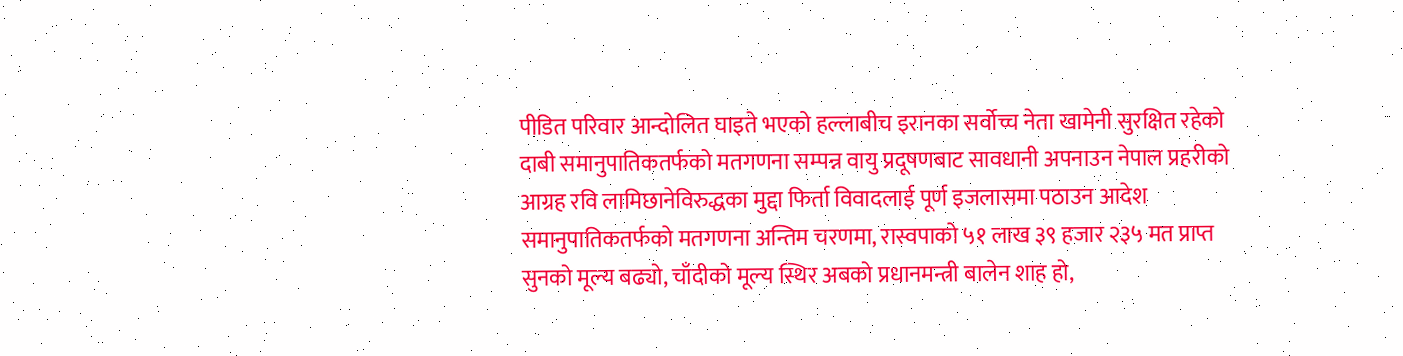पीडित परिवार आन्दोलित घाइते भएको हल्लाबीच इरानका सर्वोच्च नेता खामेनी सुरक्षित रहेको दाबी समानुपातिकतर्फको मतगणना सम्पन्न वायु प्रदूषणबाट सावधानी अपनाउन नेपाल प्रहरीको आग्रह रवि लामिछानेविरुद्धका मुद्दा फिर्ता विवादलाई पूर्ण इजलासमा पठाउन आदेश समानुपातिकतर्फको मतगणना अन्तिम चरणमा, रास्वपाको ५१ लाख ३९ हजार २३५ मत प्राप्त सुनको मूल्य बढ्यो, चाँदीको मूल्य स्थिर अबको प्रधानमन्त्री बालेन शाह हो,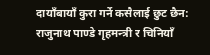दायाँबायाँ कुरा गर्ने कसैलाई छुट छैन: राजुनाथ पाण्डे गृहमन्त्री र चिनियाँ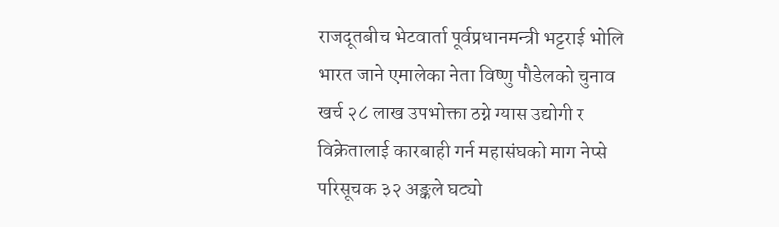राजदूतबीच भेटवार्ता पूर्वप्रधानमन्त्री भट्टराई भोलि भारत जाने एमालेका नेता विष्णु पौडेलको चुनाव खर्च २८ लाख उपभोक्ता ठग्ने ग्यास उद्योगी र विक्रेतालाई कारबाही गर्न महासंघको माग नेप्से परिसूचक ३२ अङ्कले घट्यो